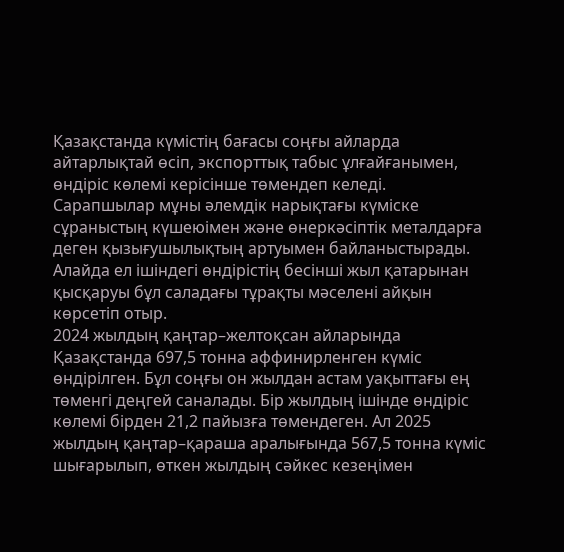Қазақстанда күмістің бағасы соңғы айларда айтарлықтай өсіп, экспорттық табыс ұлғайғанымен, өндіріс көлемі керісінше төмендеп келеді. Сарапшылар мұны әлемдік нарықтағы күміске сұраныстың күшеюімен және өнеркәсіптік металдарға деген қызығушылықтың артуымен байланыстырады. Алайда ел ішіндегі өндірістің бесінші жыл қатарынан қысқаруы бұл саладағы тұрақты мәселені айқын көрсетіп отыр.
2024 жылдың қаңтар–желтоқсан айларында Қазақстанда 697,5 тонна аффинирленген күміс өндірілген. Бұл соңғы он жылдан астам уақыттағы ең төменгі деңгей саналады. Бір жылдың ішінде өндіріс көлемі бірден 21,2 пайызға төмендеген. Ал 2025 жылдың қаңтар–қараша аралығында 567,5 тонна күміс шығарылып, өткен жылдың сәйкес кезеңімен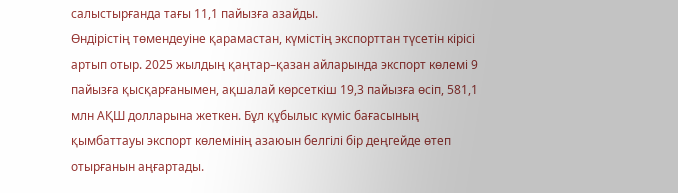салыстырғанда тағы 11,1 пайызға азайды.
Өндірістің төмендеуіне қарамастан, күмістің экспорттан түсетін кірісі артып отыр. 2025 жылдың қаңтар–қазан айларында экспорт көлемі 9 пайызға қысқарғанымен, ақшалай көрсеткіш 19,3 пайызға өсіп, 581,1 млн АҚШ долларына жеткен. Бұл құбылыс күміс бағасының қымбаттауы экспорт көлемінің азаюын белгілі бір деңгейде өтеп отырғанын аңғартады.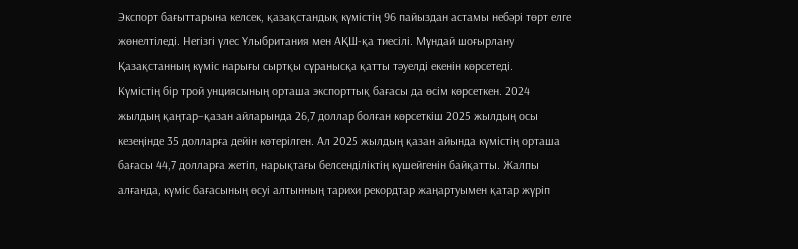Экспорт бағыттарына келсек, қазақстандық күмістің 96 пайыздан астамы небәрі төрт елге жөнелтіледі. Негізгі үлес Ұлыбритания мен АҚШ-қа тиесілі. Мұндай шоғырлану Қазақстанның күміс нарығы сыртқы сұранысқа қатты тәуелді екенін көрсетеді.
Күмістің бір трой унциясының орташа экспорттық бағасы да өсім көрсеткен. 2024 жылдың қаңтар–қазан айларында 26,7 доллар болған көрсеткіш 2025 жылдың осы кезеңінде 35 долларға дейін көтерілген. Ал 2025 жылдың қазан айында күмістің орташа бағасы 44,7 долларға жетіп, нарықтағы белсенділіктің күшейгенін байқатты. Жалпы алғанда, күміс бағасының өсуі алтынның тарихи рекордтар жаңартуымен қатар жүріп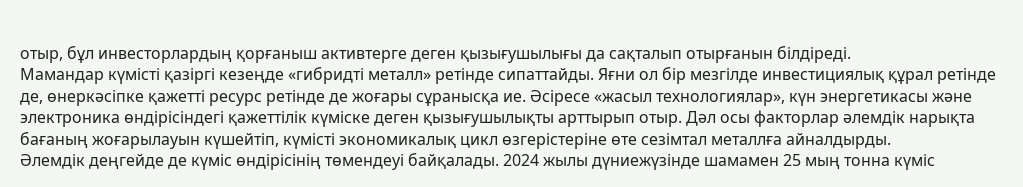отыр, бұл инвесторлардың қорғаныш активтерге деген қызығушылығы да сақталып отырғанын білдіреді.
Мамандар күмісті қазіргі кезеңде «гибридті металл» ретінде сипаттайды. Яғни ол бір мезгілде инвестициялық құрал ретінде де, өнеркәсіпке қажетті ресурс ретінде де жоғары сұранысқа ие. Әсіресе «жасыл технологиялар», күн энергетикасы және электроника өндірісіндегі қажеттілік күміске деген қызығушылықты арттырып отыр. Дәл осы факторлар әлемдік нарықта бағаның жоғарылауын күшейтіп, күмісті экономикалық цикл өзгерістеріне өте сезімтал металлға айналдырды.
Әлемдік деңгейде де күміс өндірісінің төмендеуі байқалады. 2024 жылы дүниежүзінде шамамен 25 мың тонна күміс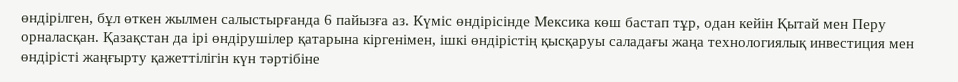өндірілген, бұл өткен жылмен салыстырғанда 6 пайызға аз. Күміс өндірісінде Мексика көш бастап тұр, одан кейін Қытай мен Перу орналасқан. Қазақстан да ірі өндірушілер қатарына кіргенімен, ішкі өндірістің қысқаруы саладағы жаңа технологиялық инвестиция мен өндірісті жаңғырту қажеттілігін күн тәртібіне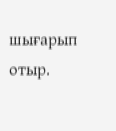шығарып отыр.